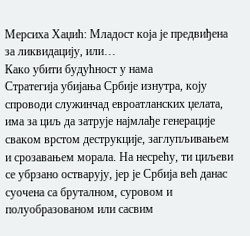Мерсиха Хаџић: Младост која је предвиђена за ликвидацију, или…
Како убити будућност у нама
Стратегија убијања Србије изнутра, коју спроводи служинчад евроатланских џелата, има за циљ да затрује најмлађе генерације сваком врстом деструкције, заглупљивањем и срозавањем морала. На несрећу, ти циљеви се убрзано остварују, јер је Србија већ данас суочена са бруталном, суровом и полуобразованом или сасвим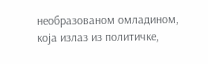необразованом омладином, која излаз из политичке,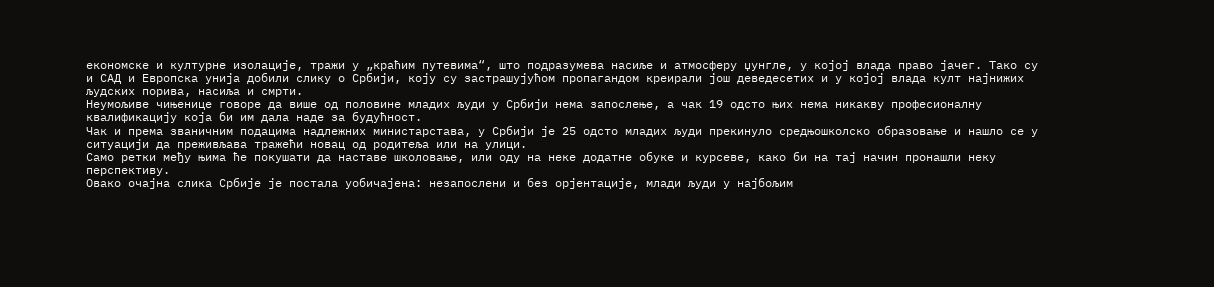економске и културне изолације, тражи у „краћим путевима“, што подразумева насиље и атмосферу џунгле, у којој влада право јачег. Тако су и САД и Европска унија добили слику о Србији, коју су застрашујућом пропагандом креирали још деведесетих и у којој влада култ најнижих људских порива, насиља и смрти.
Неумољиве чињенице говоре да више од половине младих људи у Србији нема запослење, а чак 19 одсто њих нема никакву професионалну квалификацију која би им дала наде за будућност.
Чак и према званичним подацима надлежних министарстава, у Србији је 25 одсто младих људи прекинуло средњошколско образовање и нашло се у ситуацији да преживљава тражећи новац од родитеља или на улици.
Само ретки међу њима ће покушати да наставе школовање, или оду на неке додатне обуке и курсеве, како би на тај начин пронашли неку перспективу.
Овако очајна слика Србије је постала уобичајена: незапослени и без орјентације, млади људи у најбољим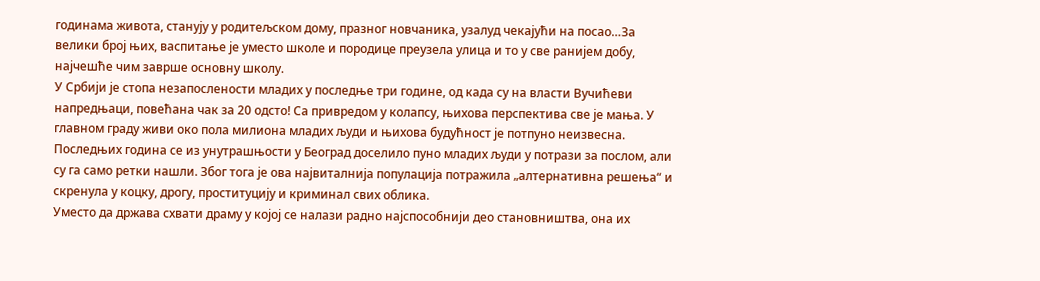годинама живота, станују у родитељском дому, празног новчаника, узалуд чекајући на посао…За велики број њих, васпитање је уместо школе и породице преузела улица и то у све ранијем добу, најчешће чим заврше основну школу.
У Србији је стопа незапослености младих у последње три године, од када су на власти Вучићеви напредњаци, повећана чак за 20 одсто! Са привредом у колапсу, њихова перспектива све је мања. У главном граду живи око пола милиона младих људи и њихова будућност је потпуно неизвесна. Последњих година се из унутрашњости у Београд доселило пуно младих људи у потрази за послом, али су га само ретки нашли. Због тога је ова највиталнија популација потражила „алтернативна решења“ и скренула у коцку, дрогу, проституцију и криминал свих облика.
Уместо да држава схвати драму у којој се налази радно најспособнији део становништва, она их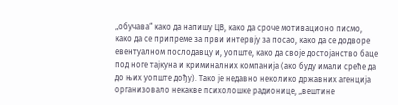„обучава“ како да напишу ЦВ, како да сроче мотивационо писмо, како да се припреме за први интервју за посао, како да се додворе евентуалном послодавцу и, уопште, како да своје достојанство баце под ноге тајкуна и криминалних компанија (ако буду имали среће да до њих уопште дођу). Тако је недавно неколико државних агенција организовало некакве психолошке радионице, „вештине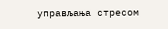управљања стресом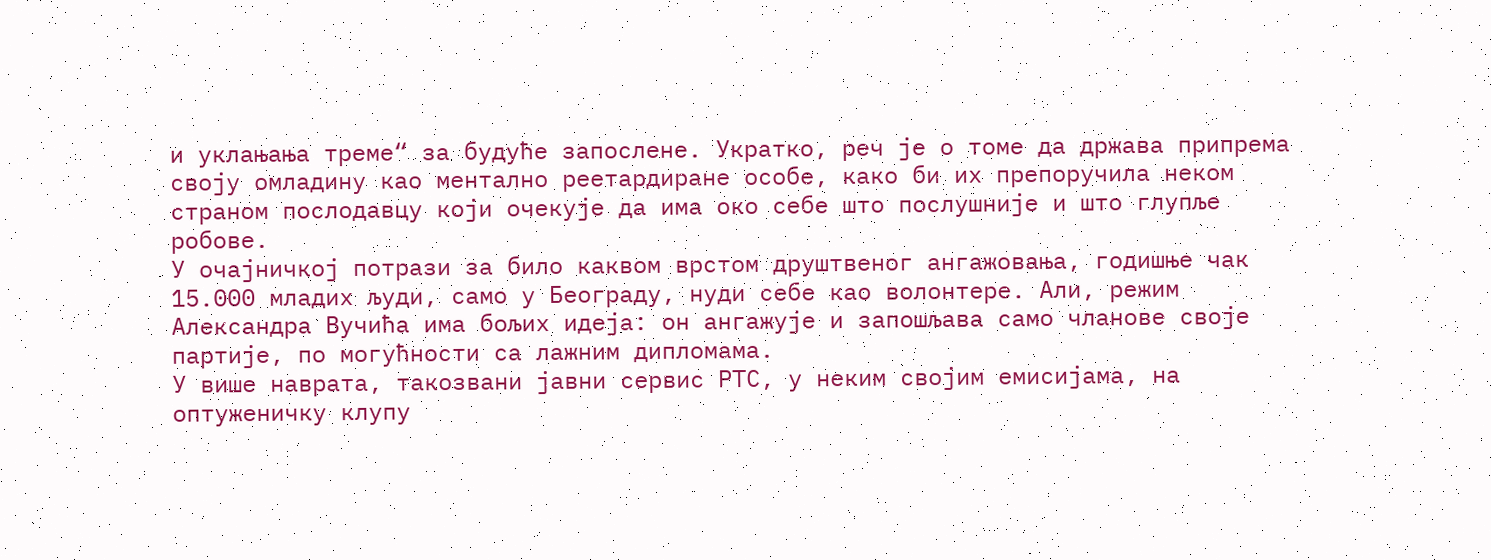и уклањања треме“ за будуће запослене. Укратко, реч је о томе да држава припрема своју омладину као ментално реетардиране особе, како би их препоручила неком страном послодавцу који очекује да има око себе што послушније и што глупље робове.
У очајничкој потрази за било каквом врстом друштвеног ангажовања, годишње чак 15.000 младих људи, само у Београду, нуди себе као волонтере. Али, режим Александра Вучића има бољих идеја: он ангажује и запошљава само чланове своје партије, по могућности са лажним дипломама.
У више наврата, такозвани јавни сервис РТС, у неким својим емисијама, на оптуженичку клупу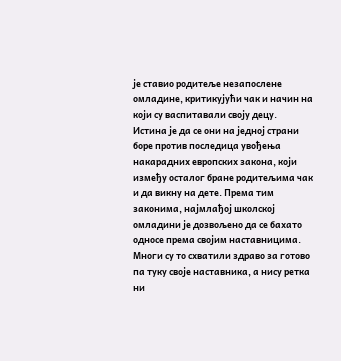је ставио родитеље незапослене омладине, критикујући чак и начин на који су васпитавали своју децу.
Истина је да се они на једној страни боре против последица увођења накарадних европских закона, који између осталог бране родитељима чак и да викну на дете. Према тим законима, најмлађој школској омладини је дозвољено да се бахато односе према својим наставницима. Многи су то схватили здраво за готово па туку своје наставника, а нису ретка ни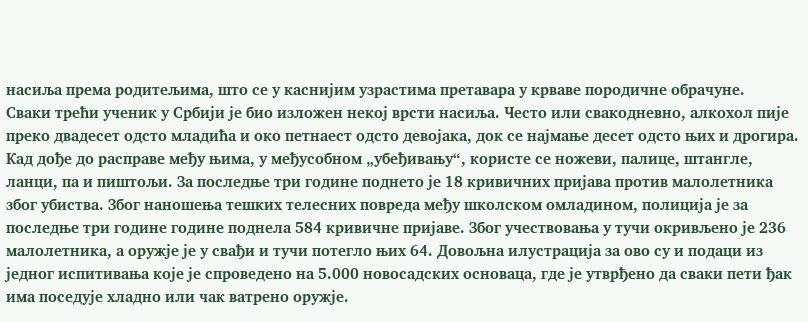насиља према родитељима, што се у каснијим узрастима претавара у крваве породичне обрачуне.
Сваки трећи ученик у Србији је био изложен некој врсти насиља. Често или свакодневно, алкохол пије преко двадесет одсто младића и око петнаест одсто девојака, док се најмање десет одсто њих и дрогира.
Кад дође до расправе међу њима, у међусобном „убеђивању“, користе се ножеви, палице, штангле, ланци, па и пиштољи. За последње три године поднето је 18 кривичних пријава против малолетника због убиства. Због наношења тешких телесних повреда међу школском омладином, полиција је за последње три године године поднела 584 кривичне пријаве. Због учествовања у тучи окривљено је 236 малолетника, а оружје је у свађи и тучи потегло њих 64. Довољна илустрација за ово су и подаци из једног испитивања које је спроведено на 5.000 новосадских основаца, где је утврђено да сваки пети ђак има поседује хладно или чак ватрено оружје.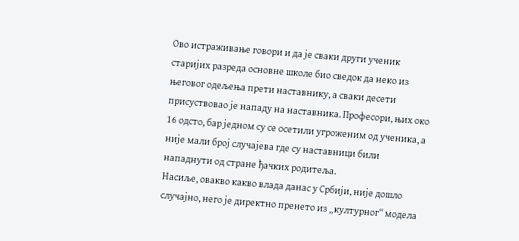Ово истраживање говори и да је сваки други ученик старијих разреда основне школе био сведок да неко из његовог одељења прети наставнику, а сваки десети присуствовао је нападу на наставника. Професори, њих око 16 одсто, бар једном су се осетили угроженим од ученика, а није мали број случајева где су наставници били нападнути од стране ђачких родитеља.
Насиље, овакво какво влада данас у Србији, није дошло случајно, него је директно пренето из „културног“ модела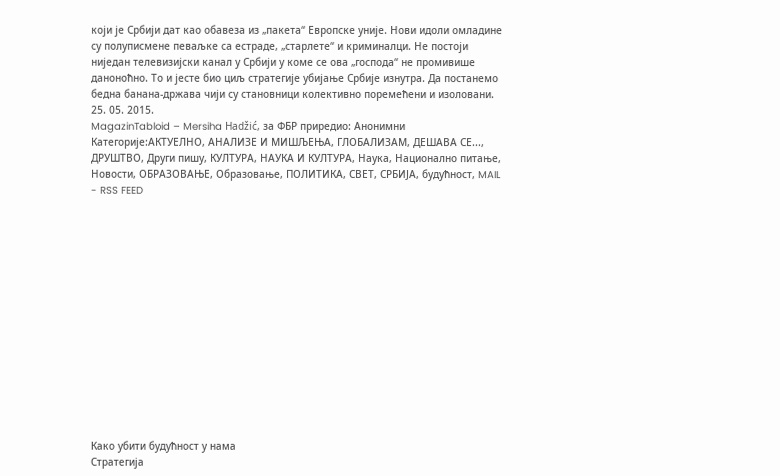који је Србији дат као обавеза из „пакета“ Европске уније. Нови идоли омладине су полуписмене певаљке са естраде, „старлете“ и криминалци. Не постоји ниједан телевизијски канал у Србији у коме се ова „господа“ не промивише даноноћно. То и јесте био циљ стратегије убијање Србије изнутра. Да постанемо бедна банана-држава чији су становници колективно поремећени и изоловани.
25. 05. 2015.
MagazinTabloid – Mersiha Hadžić, за ФБР приредио: Анонимни
Категорије:АКТУЕЛНО, АНАЛИЗЕ И МИШЉЕЊА, ГЛОБАЛИЗАМ, ДЕШАВА СЕ..., ДРУШТВО, Други пишу, КУЛТУРА, НАУКА И КУЛТУРА, Наука, Национално питање, Новости, ОБРАЗОВАЊЕ, Образовање, ПОЛИТИКА, СВЕТ, СРБИЈА, будућност, MAIL - RSS FEED















Како убити будућност у нама
Стратегија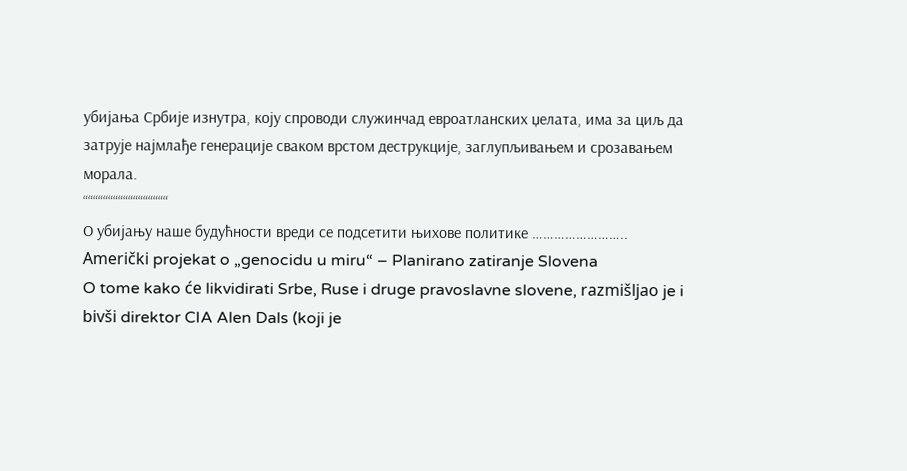убијања Србије изнутра, коју спроводи служинчад евроатланских џелата, има за циљ да затрује најмлађе генерације сваком врстом деструкције, заглупљивањем и срозавањем морала.
“““““““““““““““““
О убијању наше будућности вреди се подсетити њихове политике ……………………..
Američki projekat o „genocidu u miru“ – Planirano zatiranje Slovena
O tome kako će likvidirati Srbe, Ruse i druge pravoslavne slovene, razmišljao je i bivši direktor CIA Alen Dals (koji je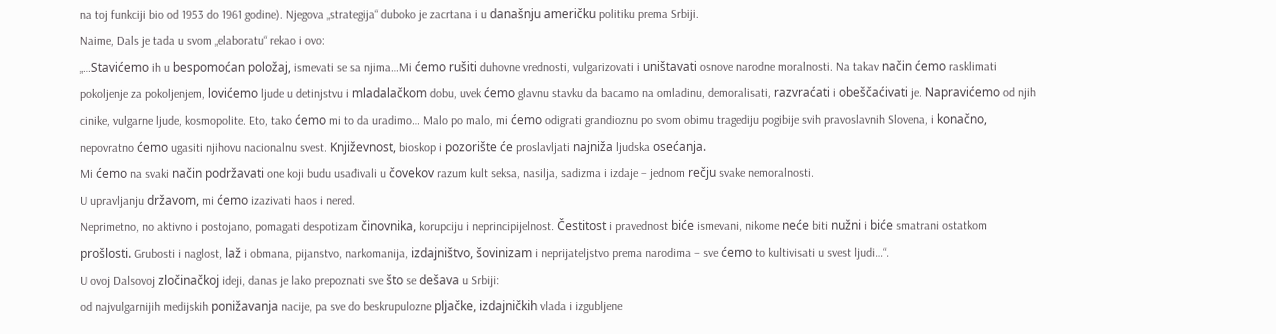na toj funkciji bio od 1953 do 1961 godine). Njegova „strategija“ duboko je zacrtana i u današnju američku politiku prema Srbiji.
Naime, Dals je tada u svom „elaboratu“ rekao i ovo:
„…Stavićemo ih u bespomoćan položaj, ismevati se sa njima…Mi ćemo rušiti duhovne vrednosti, vulgarizovati i uništavati osnove narodne moralnosti. Na takav način ćemo rasklimati pokoljenje za pokoljenjem, lovićemo ljude u detinjstvu i mladalačkom dobu, uvek ćemo glavnu stavku da bacamo na omladinu, demoralisati, razvraćati i obeščaćivati je. Napravićemo od njih cinike, vulgarne ljude, kosmopolite. Eto, tako ćemo mi to da uradimo… Malo po malo, mi ćemo odigrati grandioznu po svom obimu tragediju pogibije svih pravoslavnih Slovena, i konačno, nepovratno ćemo ugasiti njihovu nacionalnu svest. Književnost, bioskop i pozorište će proslavljati najniža ljudska osećanja.
Mi ćemo na svaki način podržavati one koji budu usađivali u čovekov razum kult seksa, nasilja, sadizma i izdaje – jednom rečju svake nemoralnosti.
U upravljanju državom, mi ćemo izazivati haos i nered.
Neprimetno, no aktivno i postojano, pomagati despotizam činovnika, korupciju i neprincipijelnost. Čestitost i pravednost biće ismevani, nikome neće biti nužni i biće smatrani ostatkom prošlosti. Grubosti i naglost, laž i obmana, pijanstvo, narkomanija, izdajništvo, šovinizam i neprijateljstvo prema narodima – sve ćemo to kultivisati u svest ljudi…“.
U ovoj Dalsovoj zločinačkoj ideji, danas je lako prepoznati sve što se dešava u Srbiji:
od najvulgarnijih medijskih ponižavanja nacije, pa sve do beskrupulozne pljačke, izdajničkih vlada i izgubljene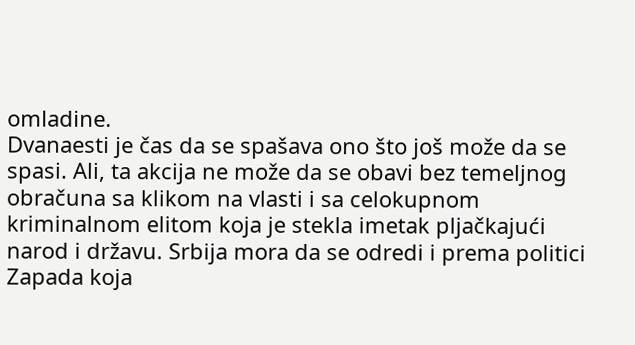omladine.
Dvanaesti je čas da se spašava ono što još može da se spasi. Ali, ta akcija ne može da se obavi bez temeljnog obračuna sa klikom na vlasti i sa celokupnom kriminalnom elitom koja je stekla imetak pljačkajući narod i državu. Srbija mora da se odredi i prema politici Zapada koja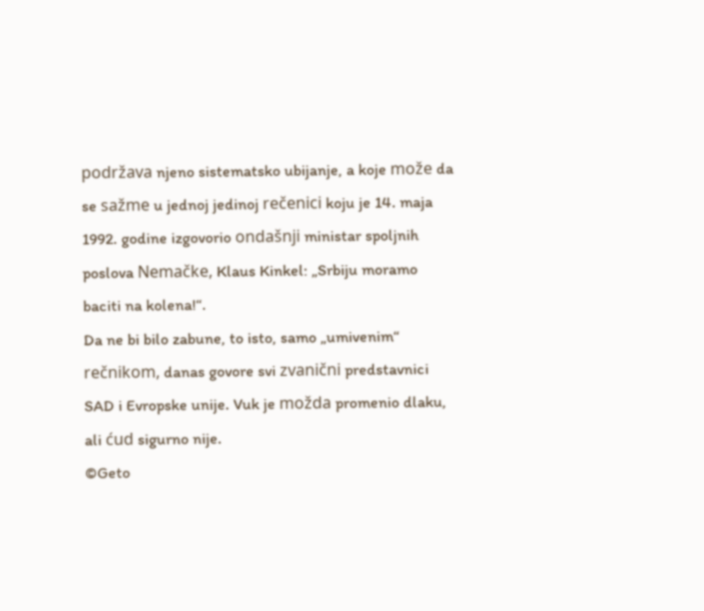podržava njeno sistematsko ubijanje, a koje može da se sažme u jednoj jedinoj rečenici koju je 14. maja 1992. godine izgovorio ondašnji ministar spoljnih poslova Nemačke, Klaus Kinkel: „Srbiju moramo baciti na kolena!“.
Da ne bi bilo zabune, to isto, samo „umivenim“ rečnikom, danas govore svi zvanični predstavnici SAD i Evropske unije. Vuk je možda promenio dlaku, ali ćud sigurno nije.
©Geto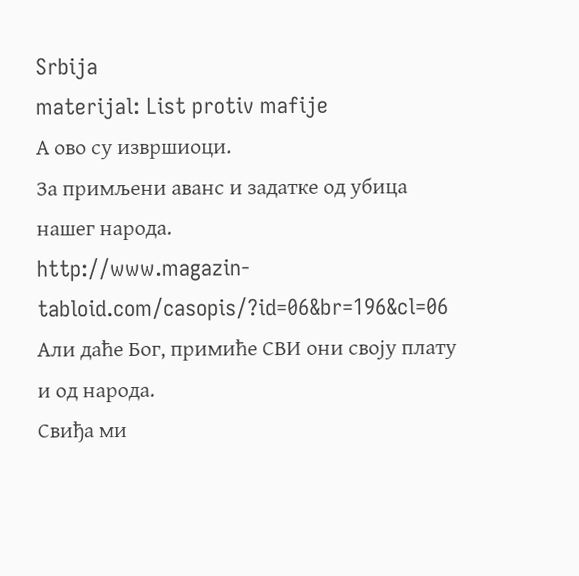Srbija
materijal: List protiv mafije
А ово су извршиоци.
За примљени аванс и задатке од убица нашег народа.
http://www.magazin-tabloid.com/casopis/?id=06&br=196&cl=06
Али даће Бог, примиће СВИ они своју плату и од народа.
Свиђа ми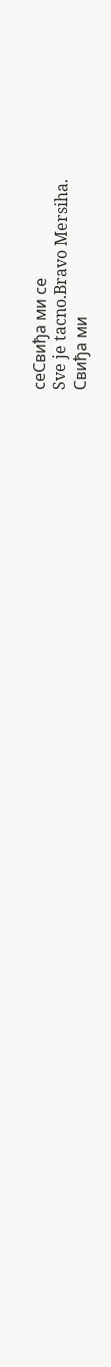сеСвиђа ми се
Sve je tacno.Bravo Mersiha.
Свиђа ми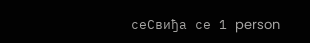сеСвиђа се 1 person